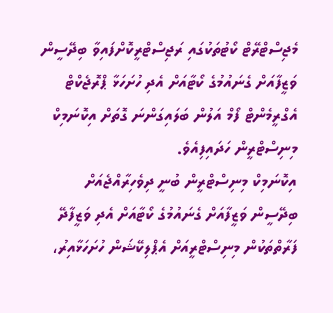މެޖިސްޓްރޭޓް ކޯޓުތަކުގައި ރަޖިސްޓްރީކޮށްފައިވާ ބިދޭސީން ވަޒީފާއަށް ގެނައުމުގެ ކޯޓާއަށް އެދި ހުށަހަޅާ ޕްރޮޖެކްޓް އެގްރީމެންޓް ފޯމް އަލުން ބަލައިގަންނަ ގޮތަށް އިކޮނަމިކް މިނިސްޓްރީން ހަދައިފިއެވެ.
އިކޮނަމިކް މިނިސްޓްރީން ބުނީ ދިވެހިރާއްޖެއަށް ބިދޭސީން ވަޒީފާއަށް ގެނައުމުގެ ކޯޓާއަށް އެދި ވަޒީފާދޭ ފަރާތްތަކުން މިނިސްޓްރީއަށް އެޕްލިކޭޝަން ހުށަހަޅާއިރު،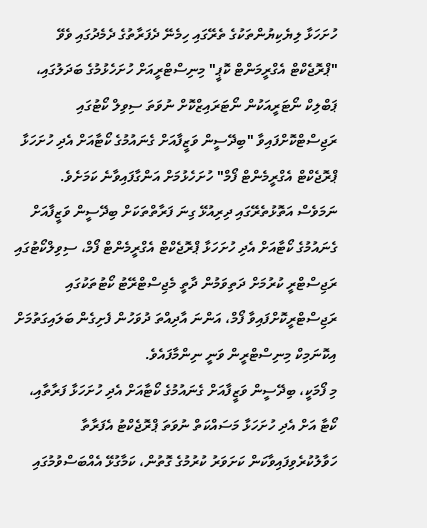ހުށަހަޅާ ލިޔެކިޔުންތަކުގެ ތެރޭގައި ހިމެނޭ ދެފަރާތުގެ ދެމެދުގައި ވެވޭ "ޕްރޮޖެކްޓް އެގްރީމަންޓް ކޮޕީ" މިނިސްޓްރީއަށް ހުށަހެޅުމުގެ ބަދަލުގައި، ޕަބްލިކް ނޯޓަރީއަކުން ނޯޓަރައިޒްކޮށް ނުވަތަ ސިވިލް ކޯޓުގައި ރަޖިސްޓްކޮށްފައިވާ "ބިދޭސީން ވަޒީފާއަށް ގެނައުމުގެ ކޯޓާއަށް އެދި ހުށަހަޅާ ޕްރޮޖެކްޓް އެގްރީމެންޓް ފޯމް" ހުށަހެޅުމަށް އަންގާފައިވާނެ ކަމަށެވެ.
ނަމަވެސް އަތޮޅުތެރޭގައި ދިރިއުޅޭ ގިނަ ފަރާތްތަކަށް ބިދޭސީން ވަޒީފާއަށް ގެނައުމުގެ ކޯޓާއަށް އެދި ހުށަހަޅާ ޕްރޮޖެކްޓް އެގްރީމެންޓް ފޯމް، ސިވިލްކޯޓުގައި ރަޖިސްޓްރީ ކުރުމަށް ދަތިވަމުން ދާތީ މެޖިސްޓްރޭޓު ކޯޓުތަކުގައި ރަޖިސްޓްރީކޮށްފައިވާ ފޯމް، އަންނަ އާދިއްތަ ދުވަހުން ފެށިގެން ބަލައިގަތުމަށް އިކޮނަމިކް މިނިސްޓްރީން ވަނީ ނިންމާފައެވެ.
މި ފޯމަކީ، ބިދޭސީން ވަޒީފާއަށް ގެނައުމުގެ ކޯޓާއަށް އެދި ހުށަހަޅާ ފަރާތާއި، ކޯޓާ އަށް އެދި ހުށަހަޅާ މަސައްކަތް ނުވަތަ ޕްރޮޖެކްޓު އެފަރާތާ ހަވާލުކުރެވިފައިވާކަން ކަށަވަރު ކުރުމުގެ ގޮތުން، ކަމާގުޅޭ އެއްބަސްވުމުގައި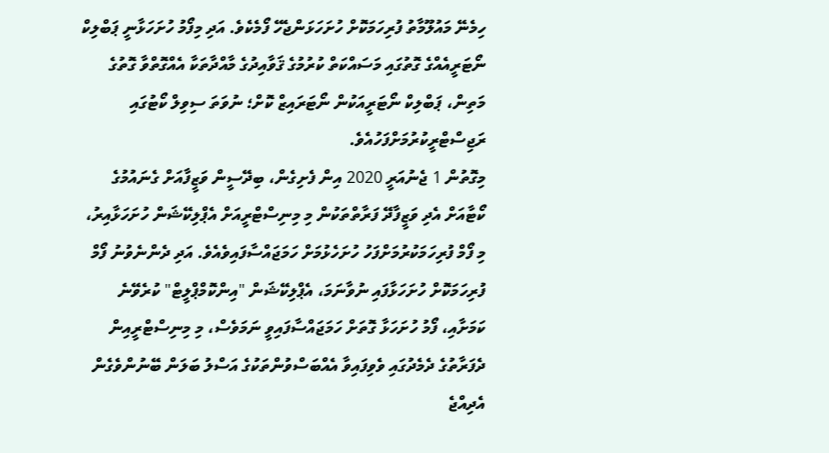ހިމެނޭ މައުލޫމާތު ފުރިހަމަކޮށް ހުށަހަޅަންޖެހޭ ފޯމެކެވެ. އަދި މިފޯމު ހުށަހަޅާނީ ޕަބްލިކް ނޯޓަރީއެއްގެ ގޮތުގައި މަސައްކަތް ކުރުމުގެ ޤަވާއިދުގެ މާއްދާތަކާ އެއްގޮތްވާ ގޮތުގެ މަތިން، ޕަބްލިކް ނޯޓަރީއަކުން ނޯޓަރައިޒް ކޮށް؛ ނުވަތަ ސިވިލް ކޯޓުގައި ރަޖިސްޓްރީކުރުމަށްފަހުއެވެ.
މިގޮތުން 1 ޖެނުއަރީ 2020 އިން ފެށިގެން، ބިދޭސީން ވަޒީފާއަށް ގެނައުމުގެ ކޯޓާއަށް އެދި ވަޒީފާދޭ ފަރާތްތަކުން މި މިނިސްޓްރީއަށް އެޕްލިކޭޝަން ހުށަހަޅާއިރު، މި ފޯމް ފުރިހަމަކުރުމަށްފަހު ހުށަހެޅުމަށް ހަމަޖައްސާފައިވެއެވެ. އަދި ދެންނެވުނު ފޯމް ފުރިހަމަކޮށް ހުށަހަޅާފައި ނުވާނަމަ، އެޕްލިކޭޝަން "އިންކޮމްޕްލީޓް" ކުރެވޭނެ ކަމަށާއި، ފޯމު ހުށަހަޅާ ގޮތަށް ހަމަޖައްސާފައިވީ ނަމަވެސް، މި މިނިސްޓްރީއިން ދެފަރާތުގެ ދެމެދުގައި ވެވިފައިވާ އެއްބަސްވުންތަކުގެ އަސްލު ބަލަން ބޭނުންވެގެން އެދިއްޖެ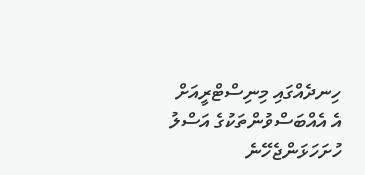ހިނދެއްގައި މިނިސްޓްރީއަށް އެ އެއްބަސްވުންތަކުގެ އަސްލު ހުށަހަޅަންޖެހޭނެ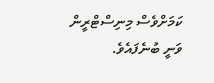ކަމަށްވެސް މިނިސްޓްރީން ވަނީ ބުނެފައެވެ.